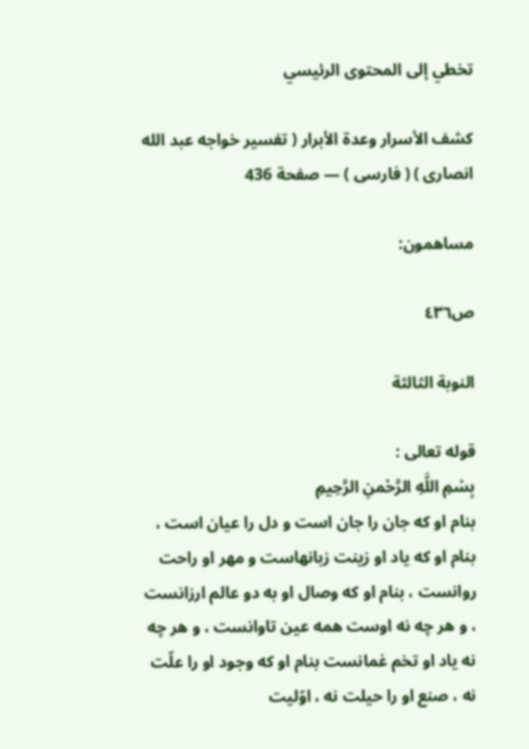تخطي إلى المحتوى الرئيسي

كشف الأسرار وعدة الأبرار ( تفسير خواجه عبد الله انصارى ) ( فارسى ) — صفحة 436

مساهمون:

ص٤٣٦

النوبة الثالثة

قوله تعالى :
بِسْمِ اللَّهِ الرَّحْمنِ الرَّحِيمِ
بنام او كه جان را جان است و دل را عيان است ، بنام او كه ياد او زينت زبانهاست و مهر او راحت روانست ، بنام او كه وصال او به دو عالم ارزانست ، و هر چه نه اوست همه عين تاوانست ، و هر چه نه ياد او تخم غمانست بنام او كه وجود او را علّت نه ، صنع او را حيلت نه ، اوّليت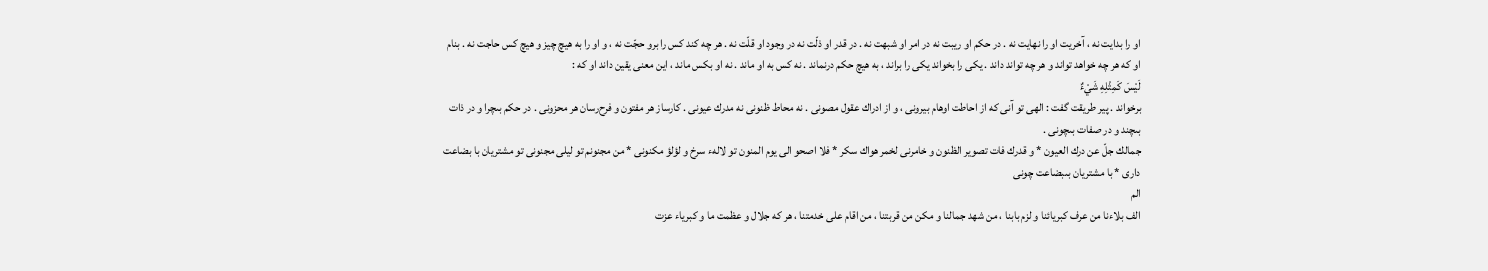او را بدايت نه ، آخريت او را نهايت نه . در حكم او ريبت نه در امر او شبهت نه . در قدر او ذلّت نه در وجود او قلّت نه . هر چه كند كس را برو حجّت نه ، و او را به هيچ چيز و هيچ كس حاجت نه . بنام او كه هر چه خواهد تواند و هر چه تواند داند . يكى را بخواند يكى را براند ، به هيچ حكم درنماند . نه كس به او ماند . نه او بكس ماند ، اين معنى يقين داند او كه :
لَيْسَ كَمِثْلِهِ شَيْءٌ
برخواند . پير طريقت گفت : الهى تو آنى كه از احاطت اوهام بيرونى ، و از ادراك عقول مصونى . نه محاط ظنونى نه مدرك عيونى . كارساز هر مفتون و فرح‌رسان هر محزونى . در حكم بىچرا و در ذات بىچند و در صفات بىچونى .
جمالك جلّ عن درك العيون * و قدرك فات تصوير الظنون و خامرنى لخمر هواك سكر * فلا اصحو الى يوم المنون تو لالهء سرخ و لؤلؤ مكنونى * من مجنونم تو ليلى مجنونى تو مشتريان با بضاعت دارى * با مشتريان بىبضاعت چونى
الم
الف بلاءنا من عرف كبريائنا و لزم بابنا ، من شهد جمالنا و مكن من قربتنا ، من اقام على خدمتنا ، هر كه جلال و عظمت ما و كبرياء عزت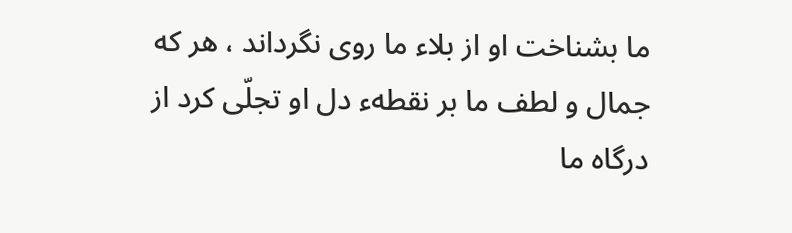ما بشناخت او از بلاء ما روى نگرداند ، هر كه جمال و لطف ما بر نقطهء دل او تجلّى كرد از درگاه ما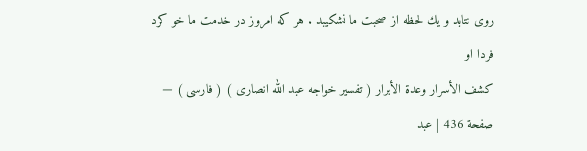روى نتابد و يك لحظه از صحبت ما نشكيبد . هر كه امروز در خدمت ما خو كرد فردا او
كشف الأسرار وعدة الأبرار ( تفسير خواجه عبد الله انصارى ) ( فارسى ) — صفحة 436 | عبد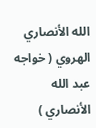الله الأنصاري الهروي ( خواجه عبد الله الأنصاري )